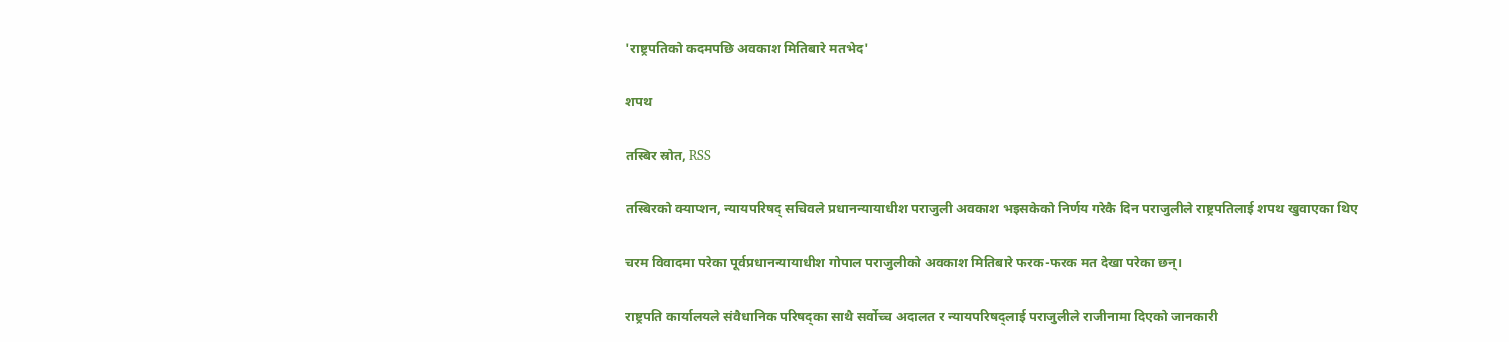'राष्ट्रपतिको कदमपछि अवकाश मितिबारे मतभेद'

शपथ

तस्बिर स्रोत, RSS

तस्बिरको क्याप्शन, न्यायपरिषद् सचिवले प्रधानन्यायाधीश पराजुली अवकाश भइसकेको निर्णय गरेकै दिन पराजुलीले राष्ट्रपतिलाई शपथ खुवाएका थिए

चरम विवादमा परेका पूर्वप्रधानन्यायाधीश गोपाल पराजुलीको अवकाश मितिबारे फरक-फरक मत देखा परेका छन्।

राष्ट्रपति कार्यालयले संवैधानिक परिषद्का साथै सर्वोच्च अदालत र न्यायपरिषद्लाई पराजुलीले राजीनामा दिएको जानकारी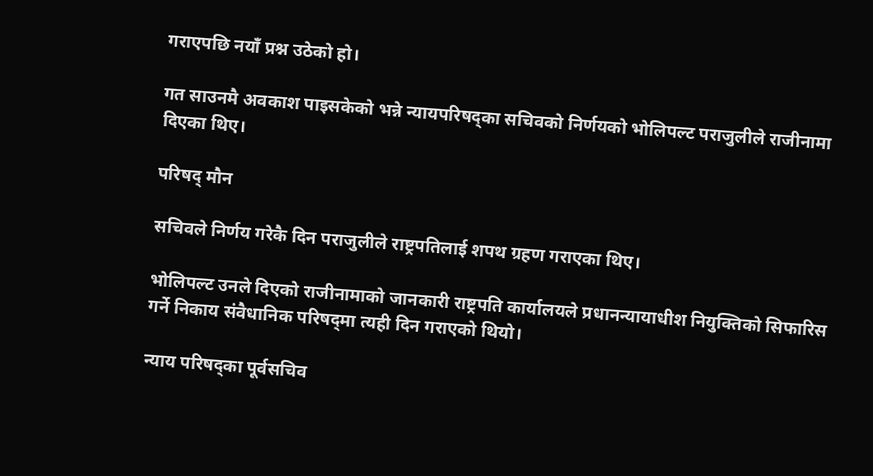गराएपछि नयाँ प्रश्न उठेको हो।

गत साउनमै अवकाश पाइसकेको भन्ने न्यायपरिषद्का सचिवको निर्णयको भोलिपल्ट पराजुलीले राजीनामा दिएका थिए।

परिषद् मौन

सचिवले निर्णय गरेकै दिन पराजुलीले राष्ट्रपतिलाई शपथ ग्रहण गराएका थिए।

भोलिपल्ट उनले दिएको राजीनामाको जानकारी राष्ट्रपति कार्यालयले प्रधानन्यायाधीश नियुक्तिको सिफारिस गर्ने निकाय संवैधानिक परिषद्‍मा त्यही दिन गराएको थियो।

न्याय परिषद्का पूर्वसचिव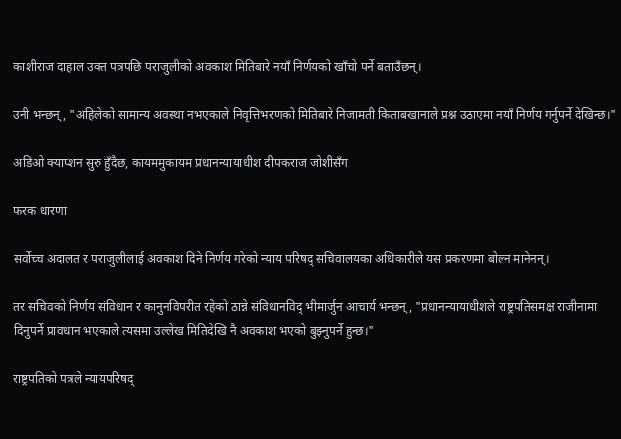काशीराज दाहाल उक्त पत्रपछि पराजुलीको अवकाश मितिबारे नयाँ निर्णयको खाँचो पर्ने बताउँछन्।

उनी भन्छन्, "अहिलेको सामान्य अवस्था नभएकाले निवृत्तिभरणको मितिबारे निजामती किताबखानाले प्रश्न उठाएमा नयाँ निर्णय गर्नुपर्ने देखिन्छ।"

अडिओ क्याप्शन सुरु हुँदैछ, कायममुकायम प्रधानन्यायाधीश दीपकराज जोशीसँग

फरक धारणा

सर्वोच्च अदालत र पराजुलीलाई अवकाश दिने निर्णय गरेको न्याय परिषद् सचिवालयका अधिकारीले यस प्रकरणमा बोल्न मानेनन्।

तर सचिवको निर्णय संविधान र कानुनविपरीत रहेको ठान्ने संविधानविद् भीमार्जुन आचार्य भन्छन्, "प्रधानन्यायाधीशले राष्ट्रपतिसमक्ष राजीनामा दिनुपर्ने प्रावधान भएकाले त्यसमा उल्लेख मितिदेखि नै अवकाश भएको बुझ्नुपर्ने हुन्छ।"

राष्ट्रपतिको पत्रले न्यायपरिषद्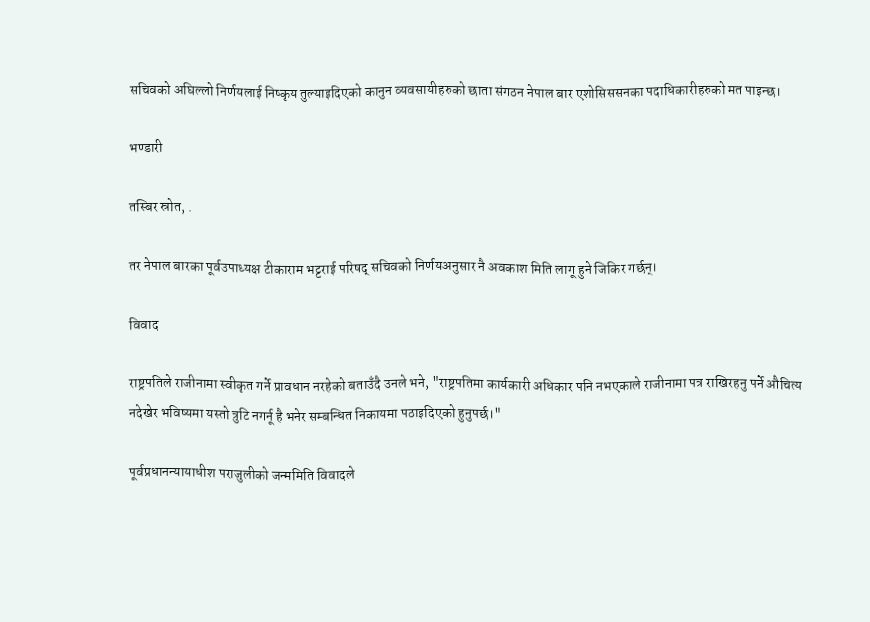सचिवको अघिल्लो निर्णयलाई निष्कृय तुल्याइदिएको कानुन व्यवसायीहरुको छाता संगठन नेपाल बार एशोसिससनका पदाधिकारीहरुको मत पाइन्छ।

भण्डारी

तस्बिर स्रोत, .

तर नेपाल बारका पूर्वउपाध्यक्ष टीकाराम भट्टराई परिषद् सचिवको निर्णयअनुसार नै अवकाश मिति लागू हुने जिकिर गर्छन्।

विवाद

राष्ट्रपतिले राजीनामा स्वीकृत गर्ने प्रावधान नरहेको बताउँदै उनले भने, "राष्ट्रपतिमा कार्यकारी अधिकार पनि नभएकाले राजीनामा पत्र राखिरहनु पर्ने औचित्य नदेखेर भविष्यमा यस्तो त्रुटि नगर्नू है भनेर सम्बन्धित निकायमा पठाइदिएको हुनुपर्छ।"

पूर्वप्रधानन्यायाधीश पराजुलीको जन्ममिति विवादले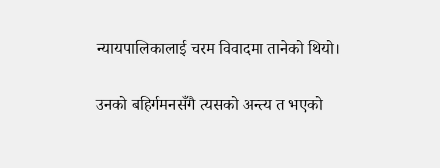न्यायपालिकालाई चरम विवादमा तानेको थियो।

उनको बहिर्गमनसँगै त्यसको अन्त्य त भएको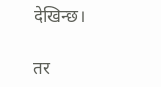देखिन्छ।

तर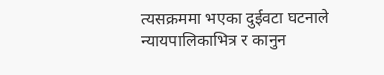त्यसक्रममा भएका दुईवटा घटनाले न्यायपालिकाभित्र र कानुन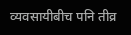व्यवसायीबीच पनि तीव्र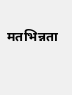मतभिन्नता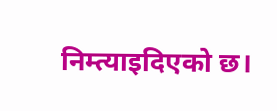निम्त्याइदिएको छ।